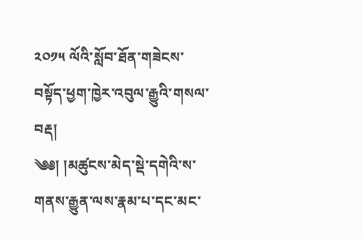༢༠༡༥ ལོའི་སློབ་ཐོན་གཟེངས་བསྟོད་ཕྱག་ཁྱེར་འབུལ་རྒྱུའི་གསལ་བརྡ།
༄༅། །མཚུངས་མེད་སྡེ་དགེའི་ས་གནས་རྒྱུན་ལས་རྣམ་པ་དང་མང་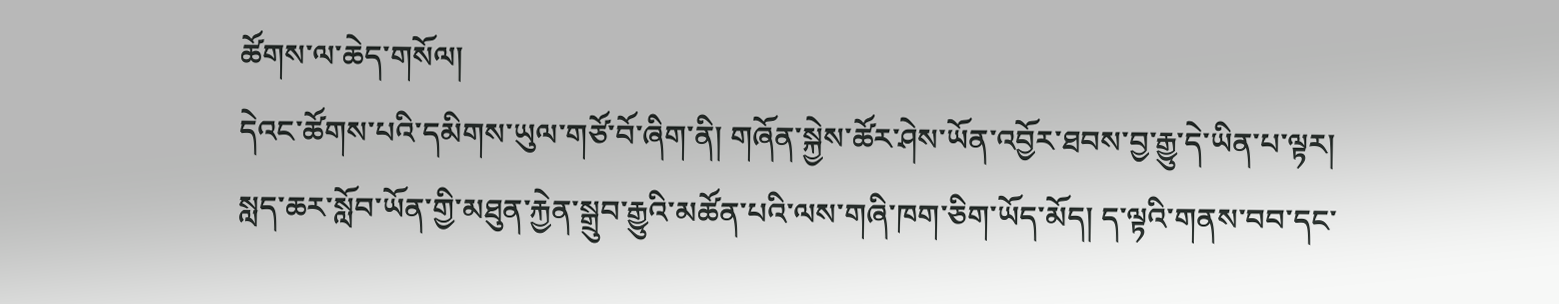ཚོགས་ལ་ཆེད་གསོལ།
དེའང་ཚོགས་པའི་དམིགས་ཡུལ་གཙོ་བོ་ཞིག་ནི། གཞོན་སྐྱེས་ཚོར་ཤེས་ཡོན་འབྱོར་ཐབས་བྱ་རྒྱུ་དེ་ཡིན་པ་ལྟར། སླད་ཆར་སློབ་ཡོན་གྱི་མཐུན་རྐྱེན་སྒྲུབ་རྒྱུའི་མཚོན་པའི་ལས་གཞི་ཁག་ཅིག་ཡོད་མོད། ད་ལྟའི་གནས་བབ་དང་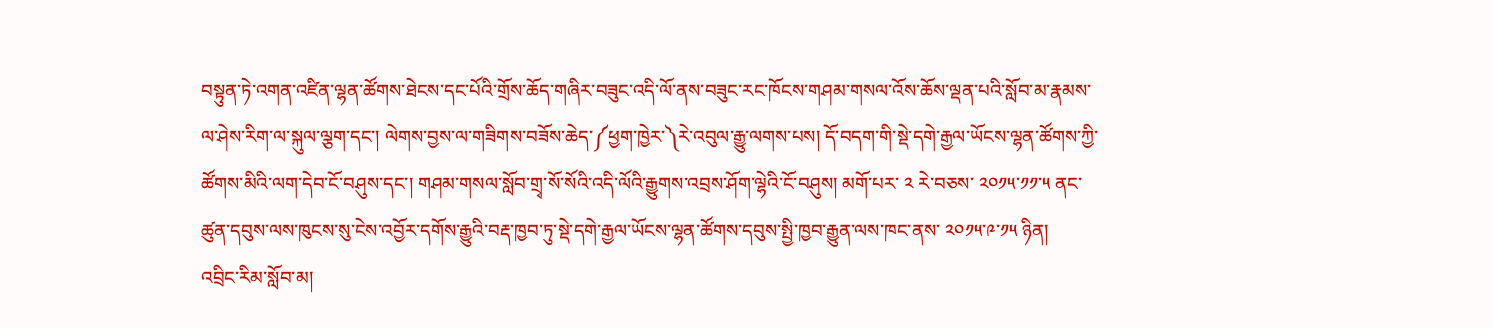བསྟུན་ཏེ་འགན་འཛིན་ལྷན་ཚོགས་ཐེངས་དང་པོའི་གྲོས་ཆོད་གཞིར་བཟུང་འདི་ལོ་ནས་བཟུང་རང་ཁོངས་གཤམ་གསལ་འོས་ཆོས་ལྡན་པའི་སློབ་མ་རྣམས་ལ་ཤེས་རིག་ལ་སྐུལ་ལྕག་དང་། ལེགས་བྱས་ལ་གཟིགས་བཟོས་ཆེད་༼ཕྱག་ཁྱེར་༽རེ་འབུལ་རྒྱུ་ལགས་པས། དོ་བདག་གི་སྡེ་དགེ་རྒྱལ་ཡོངས་ལྷན་ཚོགས་ཀྱི་ཚོགས་མིའི་ལག་དེབ་ངོ་བཤུས་དང་། གཤམ་གསལ་སློབ་གྲྭ་སོ་སོའི་འདི་ལོའི་རྒྱུགས་འབྲས་ཤོག་ལྷེའི་ངོ་བཤུས། མགོ་པར་ ༢ རེ་བཅས་ ༢༠༡༥་༡༡་༥ ནང་ཚུན་དབུས་ལས་ཁུངས་སུ་ངེས་འབྱོར་དགོས་རྒྱུའི་བརྡ་ཁྱབ་ཏུ་སྡེ་དགེ་རྒྱལ་ཡོངས་ལྷན་ཚོགས་དབུས་སྤྱི་ཁྱབ་རྒྱུན་ལས་ཁང་ནས་ ༢༠༡༥་༩་༡༥ ཉིན།
འབྲིང་རིམ་སློབ་མ།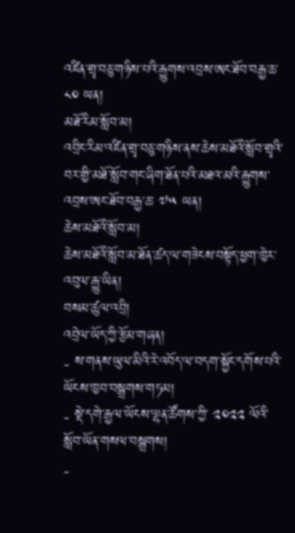འཛིན་གྲྭ་བཅུ་གཉིས་པའི་རྒྱུགས་འབྲས་ཨང་ཐོབ་བརྒྱ་ཆ་ ༨༠ ཡན།
མཐོ་རིམ་སློབ་མ།
འབྲིང་རིམ་འཛིན་གྲྭ་བཅུ་གཉིས་ནས་ཆེས་མཐོའི་སློབ་གྲྭའི་བར་གྱི་མཐོ་སློབ་གང་ཞིག་ཐོན་པའི་མཐའ་མའི་རྒྱུགས་འབྲས་ཨང་ཐོབ་བརྒྱ་ཆ་ ༧༥ ཡན།
ཆེས་མཐོའི་སློབ་མ།
ཆེས་མཐོའི་སློབ་མ་ཐོན་ཚད་ལ་གཟེངས་བསྟོད་ཕྱག་ཁྱེར་འབུལ་རྒྱུ་ཡིན།
བསམ་ཚུལ་འབྲི།
འབྲེལ་ཡོད་ཀྱི་རྩོམ་གཞན།
- ས་གནས་ཡུལ་མིའི་རེ་འབོད་ལ་བདག་སྐྱོང་དགོས་པའི་ཡོངས་ཁྱབ་བསྒྲགས་གཏམ།
- སྡེ་དགེ་རྒྱལ་ཡོངས་ལྷན་ཚོགས་ཀྱི་ ༢༠༢༢ ལོའི་སློབ་ཡོན་གསལ་བསྒྲགས།
-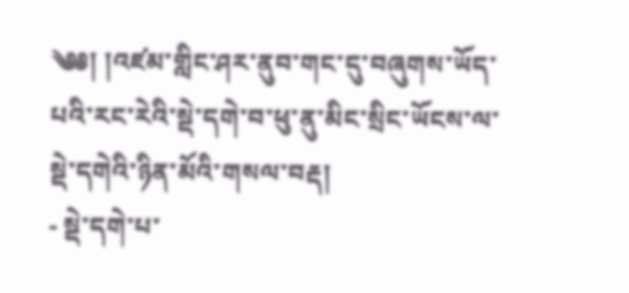༄༅། །འཛམ་གླིང་ཤར་ནུབ་གང་དུ་བཞུགས་ཡོད་པའི་རང་རེའི་སྡེ་དགེ་བ་ཕུ་ནུ་མིང་སྲིང་ཡོངས་ལ་སྡེ་དགེའི་ཉིན་མོའི་གསལ་བརྡ།
- སྡེ་དགེ་པ་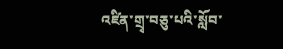འཛིན་གྲྭ་བཅུ་པའི་སློབ་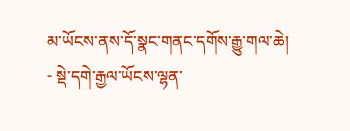མ་ཡོངས་ནས་དོ་སྣང་གནང་དགོས་རྒྱུ་གལ་ཆེ།
- སྡེ་དགེ་རྒྱལ་ཡོངས་ལྷན་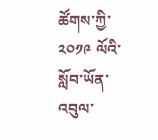ཚོགས་ཀྱི་ ༢༠༡༩ ལོའི་སློབ་ཡོན་འབུལ་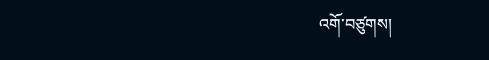འགོ་བཙུགས།